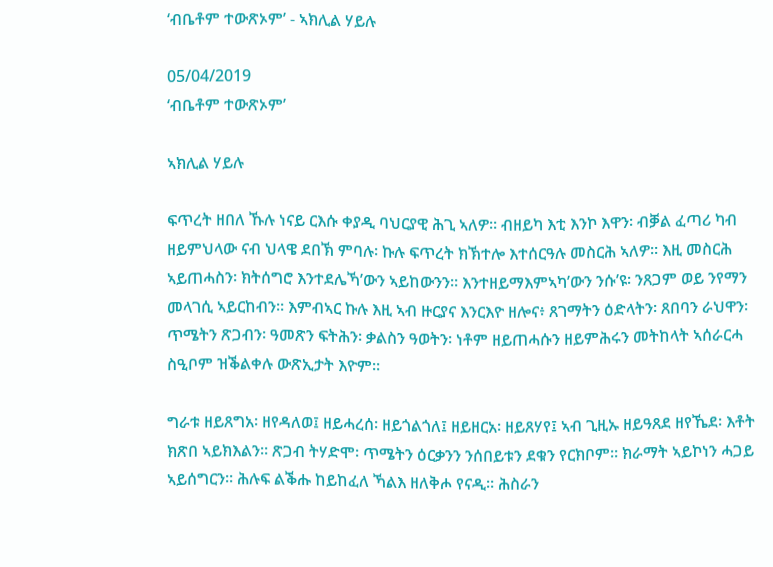‘ብቤቶም ተውጽኦም’ - ኣክሊል ሃይሉ

05/04/2019
‘ብቤቶም ተውጽኦም’

ኣክሊል ሃይሉ

ፍጥረት ዘበለ ኹሉ ነናይ ርእሱ ቀያዲ ባህርያዊ ሕጊ ኣለዎ። ብዘይካ እቲ እንኮ እዋን፡ ብቓል ፈጣሪ ካብ ዘይምህላው ናብ ህላዌ ደበኽ ምባሉ፡ ኩሉ ፍጥረት ክኽተሎ እተሰርዓሉ መስርሕ ኣለዎ። እዚ መስርሕ ኣይጠሓስን፡ ክትሰግሮ እንተደሌኻ’ውን ኣይከውንን። እንተዘይማእምኣካ’ውን ንሱ’ዩ፡ ንጸጋም ወይ ንየማን መላገሲ ኣይርከብን። እምብኣር ኩሉ እዚ ኣብ ዙርያና እንርእዮ ዘሎና፥ ጸገማትን ዕድላትን፡ ጸበባን ራህዋን፡ ጥሜትን ጽጋብን፡ ዓመጽን ፍትሕን፡ ቃልስን ዓወትን፡ ነቶም ዘይጠሓሱን ዘይምሕሩን መትከላት ኣሰራርሓ ስዒቦም ዝቕልቀሉ ውጽኢታት እዮም።

ግራቱ ዘይጸግአ፡ ዘየዳለወ፤ ዘይሓረሰ፡ ዘይጎልጎለ፤ ዘይዘርአ፡ ዘይጸሃየ፤ ኣብ ጊዚኡ ዘይዓጸደ ዘየኼደ፡ እቶት ክጽበ ኣይክእልን። ጽጋብ ትሃድሞ፡ ጥሜትን ዕርቃንን ንሰበይቱን ደቁን የርክቦም። ክራማት ኣይኮነን ሓጋይ ኣይሰግርን። ሕሉፍ ልቕሑ ከይከፈለ ኻልእ ዘለቅሖ የናዲ። ሕስራን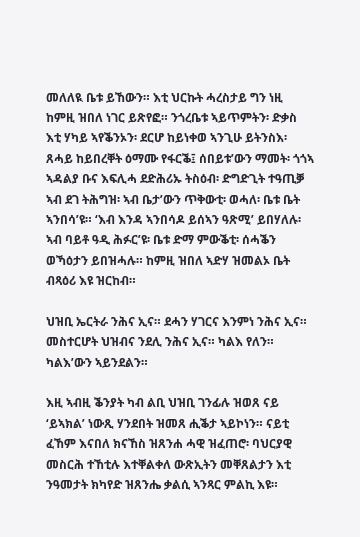መለለዪ ቤቱ ይኸውን። እቲ ህርኩት ሓረስታይ ግን ነዚ ከምዚ ዝበለ ነገር ይጽየፎ። ንጎረቤቱ ኣይጥምትን፡ ድቃስ እቲ ሃካይ ኣየቕንኦን፡ ደርሆ ከይነቀወ ኣንጊሁ ይትንስእ፡ ጸሓይ ከይበረቐት ዕማሙ የፋርቕ፤ ሰበይቱ’ውን ማመት፡ ጎጎኣ ኣዳልያ ቡና እፍሊሓ ደድሕሪኡ ትስዕብ፡ ድግድጊት ተዓጢቓ ኣብ ደገ ትሕግዝ፡ ኣብ ቤታ’ውን ጥቅውቲ፡ ወሓለ፡ ቤቱ ቤት ኣንበሳ’ዩ። ‘እብ እንዳ ኣንበሳዶ ይሰኣን ዓጽሚ’ ይበሃለሉ፡ ኣብ ባይቶ ዓዲ ሕፉር’ዩ፡ ቤቱ ድማ ምውቕቲ፡ ሰሓቕን ወኻዕታን ይበዝሓሉ። ከምዚ ዝበለ ኣድሃ ዝመልኦ ቤት ብጻዕሪ እዩ ዝርከብ።

ህዝቢ ኤርትራ ንሕና ኢና። ደሓን ሃገርና እንምነ ንሕና ኢና። መስተርሆት ህዝብና ንደሊ ንሕና ኢና። ካልእ የለን። ካልእ’ውን ኣይንደልን።

እዚ ኣብዚ ቕንያት ካብ ልቢ ህዝቢ ገንፊሉ ዝወጸ ናይ ‘ይኣክል’ ነውጺ ሃንደበት ዝመጸ ሒቕታ ኣይኮነን። ናይቲ ፈኸም እናበለ ክናኸስ ዝጸንሐ ሓዊ ዝፈጠሮ፡ ባህርያዊ መስርሕ ተኸቲሉ እተቐልቀለ ውጽኢትን መቐጸልታን እቲ ንዓመታት ክካየድ ዝጸንሔ ቃልሲ ኣንጻር ምልኪ እዩ።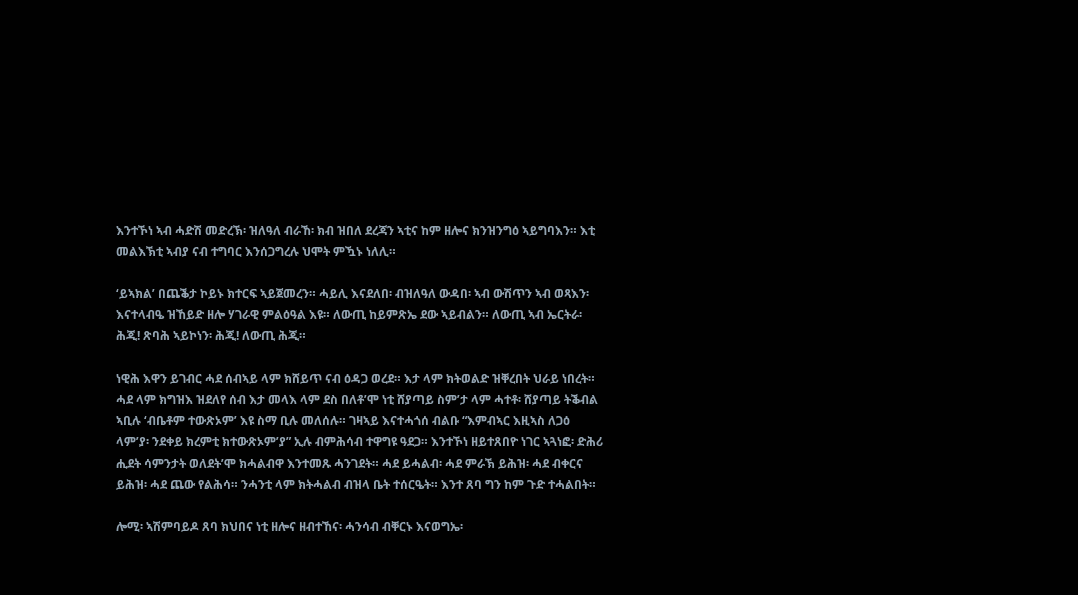እንተኾነ ኣብ ሓድሽ መድረኽ፡ ዝለዓለ ብራኸ፡ ክብ ዝበለ ደረጃን ኣቲና ከም ዘሎና ክንዝንግዕ ኣይግባእን። እቲ መልእኽቲ ኣብያ ናብ ተግባር እንሰጋግረሉ ህሞት ምዃኑ ነለሊ።

‘ይኣክል’ በጨቕታ ኮይኑ ክተርፍ ኣይጀመረን። ሓይሊ እናደለበ፡ ብዝለዓለ ውዳበ፡ ኣብ ውሽጥን ኣብ ወጻእን፡ እናተላብዔ ዝኸይድ ዘሎ ሃገራዊ ምልዕዓል እዩ። ለውጢ ከይምጽኤ ደው ኣይብልን። ለውጢ ኣብ ኤርትራ፡ ሕጂ! ጽባሕ ኣይኮነን፡ ሕጂ! ለውጢ ሕጂ።

ነዊሕ እዋን ይገብር ሓደ ሰብኣይ ላም ክሸይጥ ናብ ዕዳጋ ወረደ። እታ ላም ክትወልድ ዝቐረበት ህራይ ነበረት። ሓደ ላም ክግዝእ ዝደለየ ሰብ እታ መላእ ላም ደስ በለቶ’ሞ ነቲ ሸያጣይ ስም’ታ ላም ሓተቶ፡ ሸያጣይ ትቕብል ኣቢሉ ‘ብቤቶም ተውጽኦም’ እዩ ስማ ቢሉ መለሰሉ። ገዛኣይ እናተሓጎሰ ብልቡ “እምብኣር እዚኣስ ለጋዕ ላም’ያ፡ ንደቀይ ክረምቲ ክተውጽኦም’ያ” ኢሉ ብምሕሳብ ተዋግዩ ዓደጋ። እንተኾነ ዘይተጸበዮ ነገር ኣጓነፎ፡ ድሕሪ ሒደት ሳምንታት ወለደት’ሞ ክሓልብዋ እንተመጹ ሓንገደት። ሓደ ይሓልብ፡ ሓደ ምራኽ ይሕዝ፡ ሓደ ብቀርና ይሕዝ፡ ሓደ ጨው የልሕሳ። ንሓንቲ ላም ክትሓልብ ብዝላ ቤት ተሰርዔት። እንተ ጸባ ግን ከም ጉድ ተሓልበት።

ሎሚ፡ ኣሽምባይዶ ጸባ ክህበና ነቲ ዘሎና ዘብተኸና፡ ሓንሳብ ብቐርኑ እናወግኤ፡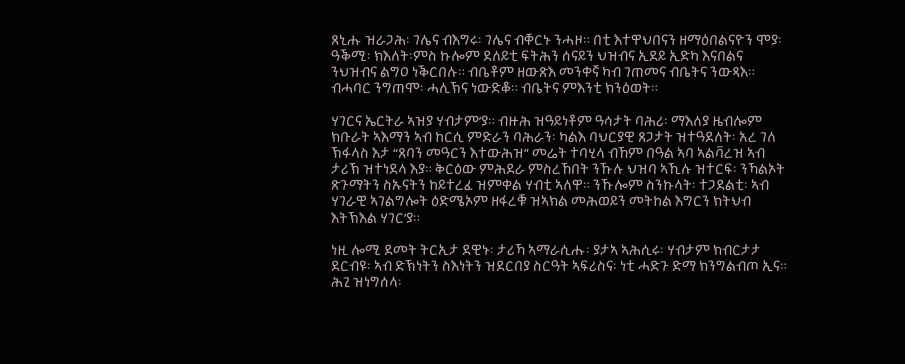ጸኒሑ ዝራጋሕ፡ ገሌና ብእግሩ፡ ገሌና ብቐርኑ ንሓዞ። በቲ እተዋህበናን ዘማዕበልናዮን ሞያ፡ ዓቕሚ፡ ክእለት፡ምስ ኩሎም ደለይቲ ፍትሕን ሰናይን ህዝብና ኢደይ ኢድካ እናበልና ንህዝብና ልግዐ ነቕርበሉ። ብቤቶም ዘውጽእ መንቀኛ ካብ ገጠመና ብቤትና ንውጻእ። ብሓባር ንግጠሞ፡ ሓሊኽና ነውድቆ። ብቤትና ምእንቲ ክንዕወት።

ሃገርና ኤርትራ ኣዝያ ሃብታም’ያ። ብዙሕ ዝዓይነቶም ዓሳታት ባሕሪ፡ ማእለያ ዜብሎም ክቡራት ኣእማን ኣብ ከርሲ ምድራን ባሕራን፡ ካልእ ባህርያዊ ጸጋታት ዝተዓደለት፡ አረ ገለ ኽፋላስ እታ “ጸባን መዓርን እተውሕዝ” መሬት ተባሂላ ብኸም በዓል ኣባ ኣልቫረዝ ኣብ ታሪኽ ዝተነደላ እያ። ቅርዕው ምሕደራ ምስረኸበት ንኹሉ ህዝባ ኣኺሉ ዝተርፍ፡ ንኻልኦት ጽጉማትን ስኡናትን ከይተረፈ ዝምቀል ሃብቲ ኣለዋ። ንኹሎም ስንኩላት፡ ተጋደልቲ፡ ኣብ ሃገራዊ ኣገልግሎት ዕድሜኦም ዘፋረቑ ዝኣክል መሕወይን መትከል እግርን ክትህብ እትኽእል ሃገር’ያ።

ነዚ ሎሚ ደመት ትርኢታ ደዊኑ፡ ታሪኻ ኣማራሲሑ፡ ያታኣ ኣሕሲሩ፡ ሃብታም ክብርታታ ደርብዩ፡ ኣብ ድኽነትን ስእነትን ዝደርበያ ስርዓት ኣፍሪስና፡ ነቲ ሓድጉ ድማ ክንግልብጦ ኢና። ሕጊ ዝነግሰላ፡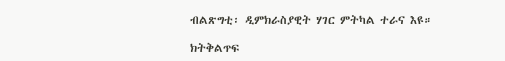ብልጽግቲ፡ ዲምክራስያዊት ሃገር ምትካል ተራና እዩ።

ክትቅልጥፍ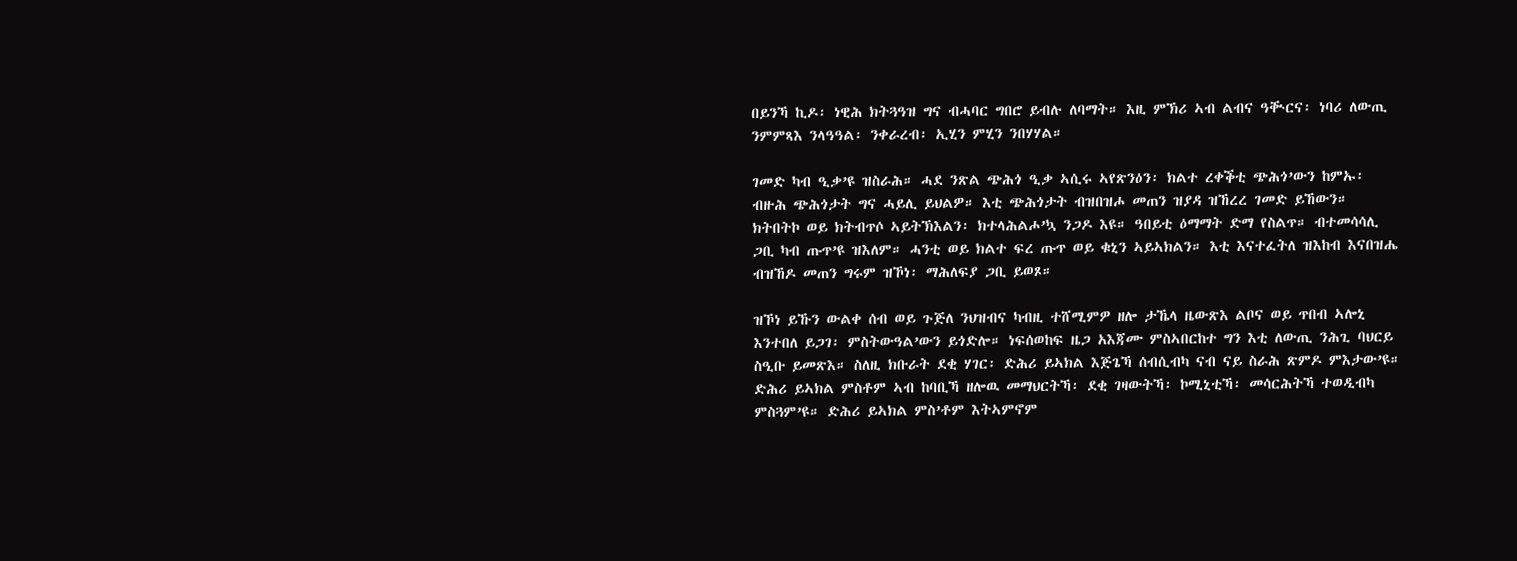በይንኻ ኪዶ፡ ነዊሕ ክትጓዓዝ ግና ብሓባር ግበሮ ይብሉ ለባማት። እዚ ምኽሪ ኣብ ልብና ዓቚርና፡ ነባሪ ለውጢ ንምምጻእ ንላዓዓል፡ ንቀራረብ፡ ኢሂን ምሂን ንበሃሃል።

ገመድ ካብ ዒቃ’ዩ ዝስራሕ። ሓደ ንጽል ጭሕጎ ዒቃ ኣሲሩ ኣየጽንዕን፡ ክልተ ረቀቕቲ ጭሕጎ’ውን ከምኡ፡ ብዙሕ ጭሕጎታት ግና ሓይሊ ይህልዎ። እቲ ጭሕጎታት ብዝበዝሖ መጠን ዝያዳ ዝኸረረ ገመድ ይኸውን። ክትበትኮ ወይ ክትብጥሶ ኣይትኽእልን፡ ክተላሕልሖ’ኳ ንጋዶ እዩ። ዓበይቲ ዕማማት ድማ የስልጥ። ብተመሳሳሊ ጋቢ ካብ ጡጥ’ዩ ዝእለም። ሓንቲ ወይ ክልተ ፍረ ጡጥ ወይ ቁኒን ኣይኣክልን። እቲ እናተፈትለ ዝእከብ እናበዝሔ ብዝኸዶ መጠን ግሩም ዝኾነ፡ ማሕለፍያ ጋቢ ይወጾ።

ዝኾነ ይኹን ውልቀ ሰብ ወይ ጉጅለ ንህዝብና ካብዚ ተሸሚምዎ ዘሎ ታኼላ ዜውጽእ ልቦና ወይ ጥበብ ኣሎኒ እንተበለ ይጋገ፡ ምስትውዓል’ውን ይጎድሎ። ነፍሰወከፍ ዜጋ አእጃሙ ምስኣበርከተ ግን እቲ ለውጢ ንሕጊ ባህርይ ስዒቡ ይመጽእ። ስለዚ ክቡራት ደቂ ሃገር፡ ድሕሪ ይኣክል እጅጌኻ ሰብሲብካ ናብ ናይ ስራሕ ጽምዶ ምእታው’ዩ። ድሕሪ ይኣክል ምስቶም ኣብ ከባቢኻ ዘሎዉ መማህርትኻ፡ ደቂ ገዛውትኻ፡ ኮሚኒቲኻ፡ መሳርሕትኻ ተወዲብካ ምስጓም’ዩ። ድሕሪ ይኣክል ምስ’ቶም እትኣምኖም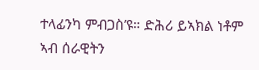ተላፊንካ ምብጋስ’ዩ። ድሕሪ ይኣክል ነቶም ኣብ ሰራዊትን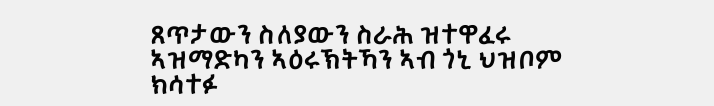ጸጥታውን ስለያውን ስራሕ ዝተዋፈሩ ኣዝማድካን ኣዕሩኽትኻን ኣብ ጎኒ ህዝቦም ክሳተፉ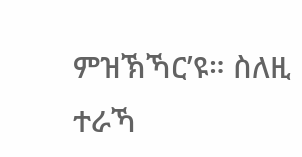ምዝኽኻር’ዩ። ስለዚ ተራኻ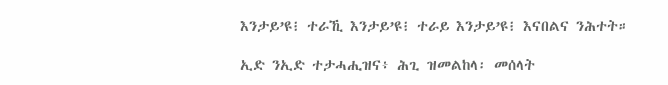እንታይ’ዩ፧ ተራኺ እንታይ’ዩ፧ ተራይ እንታይ’ዩ፧ እናበልና ንሕተት።

ኢድ ንኢድ ተታሓሒዝና፥ ሕጊ ዝመልከላ፡ መሰላት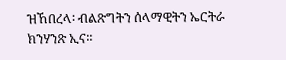ዝኸበረላ፡ ብልጽግትን ሰላማዊትን ኤርትራ ክንሃንጽ ኢና።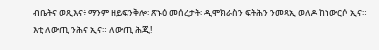ብቤትና ወጺእና፥ ማንም ዘይፍንቅሎ፡ ጽኑዕ መሰረታት፡ ዲሞክራስን ፍትሕን ንመጻኢ ወለዶ ከነውርሶ ኢና።
እቲ ለውጢ ንሕና ኢና። ለውጢ ሕጂ!